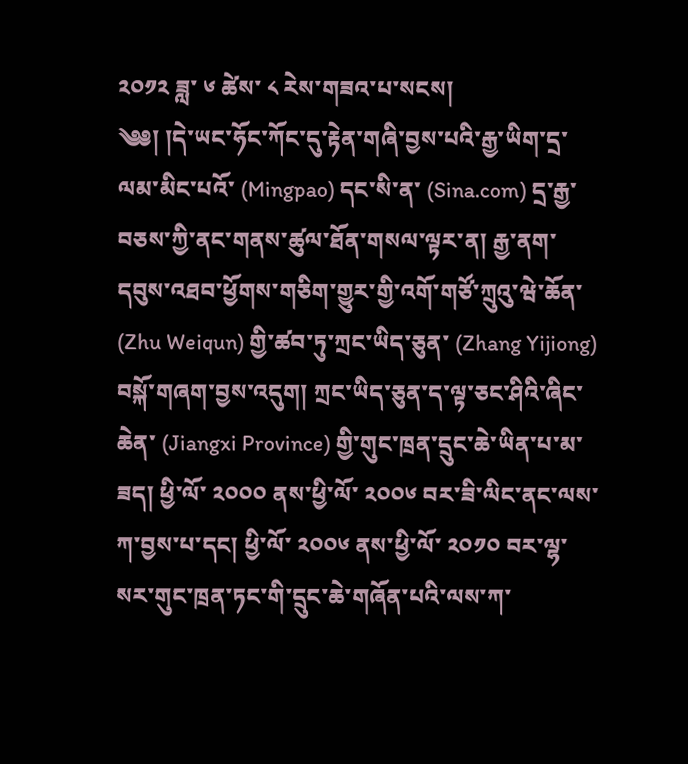༢༠༡༢ ཟླ་ ༦ ཚེས་ ༨ རེས་གཟའ་པ་སངས།
༄༅། །དེ་ཡང་ཧོང་ཀོང་དུ་རྟེན་གཞི་བྱས་པའི་རྒྱ་ཡིག་དྲ་ལམ་མིང་པའོ་ (Mingpao) དང་སི་ན་ (Sina.com) དྲ་རྒྱ་བཅས་ཀྱི་ནང་གནས་ཚུལ་ཐོན་གསལ་ལྟར་ན། རྒྱ་ནག་དབུས་འཐབ་ཕྱོགས་གཅིག་གྱུར་གྱི་འགོ་གཙོ་ཀྲུའུ་ཝེ་ཆོན་ (Zhu Weiqun) གྱི་ཚབ་ཏུ་ཀྲང་ཡིད་ཅུན་ (Zhang Yijiong) བསྐོ་གཞག་བྱས་འདུག། ཀྲང་ཡིད་ཅུན་ད་ལྟ་ཅང་ཤིའི་ཞིང་ཆེན་ (Jiangxi Province) གྱི་གུང་ཁྲན་དྲུང་ཆེ་ཡིན་པ་མ་ཟད། ཕྱི་ལོ་ ༢༠༠༠ ནས་ཕྱི་ལོ་ ༢༠༠༦ བར་ཟི་ལིང་ནང་ལས་ཀ་བྱས་པ་དང། ཕྱི་ལོ་ ༢༠༠༦ ནས་ཕྱི་ལོ་ ༢༠༡༠ བར་ལྷ་སར་གུང་ཁྲན་ཏང་གི་དྲུང་ཆེ་གཞོན་པའི་ལས་ཀ་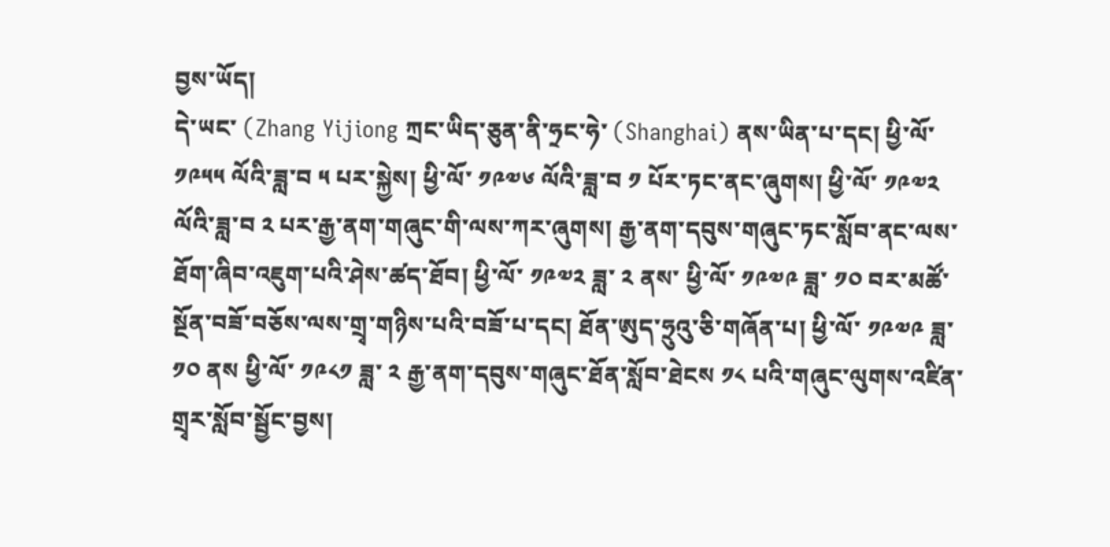བྱས་ཡོད།
དེ་ཡང་ (Zhang Yijiong ཀྲང་ཡིད་ཅུན་ནི་ཧྲང་ཧེ་ (Shanghai) ནས་ཡིན་པ་དང། ཕྱི་ལོ་ ༡༩༥༥ ལོའི་ཟླ་བ ༥ པར་སྐྱེས། ཕྱི་ལོ་ ༡༩༧༦ ལོའི་ཟླ་བ ༡ པོར་ཏང་ནང་ཞུགས། ཕྱི་ལོ་ ༡༩༧༢ ལོའི་ཟླ་བ ༢ པར་རྒྱ་ནག་གཞུང་གི་ལས་ཀར་ཞུགས། རྒྱ་ནག་དབུས་གཞུང་ཏང་སློབ་ནང་ལས་ཐོག་ཞིབ་འཇུག་པའི་ཤེས་ཚད་ཐོབ། ཕྱི་ལོ་ ༡༩༧༢ ཟླ་ ༢ ནས་ ཕྱི་ལོ་ ༡༩༧༩ ཟླ་ ༡༠ བར་མཚོ་སྔོན་བཟོ་བཅོས་ལས་གྲྭ་གཉིས་པའི་བཟོ་པ་དང། ཐོན་ཨུད་ཧྲུའུ་ཅི་གཞོན་པ། ཕྱི་ལོ་ ༡༩༧༩ ཟླ་ ༡༠ ནས ཕྱི་ལོ་ ༡༩༨༡ ཟླ་ ༢ རྒྱ་ནག་དབུས་གཞུང་ཐོན་སློབ་ཐེངས ༡༨ པའི་གཞུང་ལུགས་འཛིན་གྲྭར་སློབ་སྦྱོང་བྱས།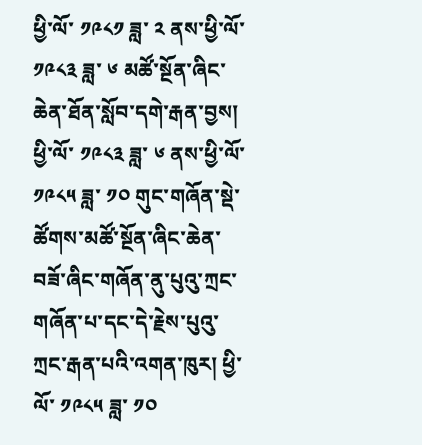ཕྱི་ལོ་ ༡༩༨༡ ཟླ་ ༢ ནས་ཕྱི་ལོ་ ༡༩༨༣ ཟླ་ ༦ མཚོ་སྔོན་ཞིང་ཆེན་ཐོན་སློབ་དགེ་རྒན་བྱས།
ཕྱི་ལོ་ ༡༩༨༣ ཟླ་ ༦ ནས་ཕྱི་ལོ་ ༡༩༨༥ ཟླ་ ༡༠ གུང་གཞོན་སྡེ་ཚོགས་མཚོ་སྔོན་ཞིང་ཆེན་བཟོ་ཞིང་གཞོན་ནུ་པུའུ་ཀྲང་གཞོན་པ་དང་དེ་རྗེས་པུའུ་ཀྲང་རྒན་པའི་འགན་ཁུར། ཕྱི་ལོ་ ༡༩༨༥ ཟླ་ ༡༠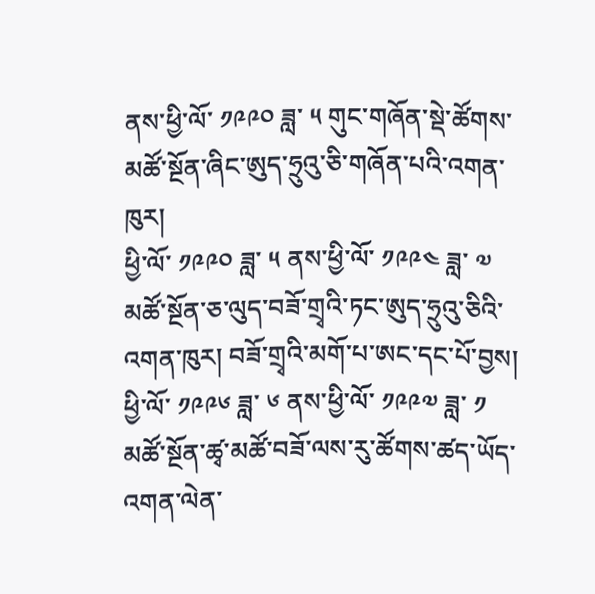ནས་ཕྱི་ལོ་ ༡༩༩༠ ཟླ་ ༥ གུང་གཞོན་སྡེ་ཚོགས་མཚོ་སྔོན་ཞིང་ཨུད་ཧྲུའུ་ཅི་གཞོན་པའི་འགན་ཁུར།
ཕྱི་ལོ་ ༡༩༩༠ ཟླ་ ༥ ནས་ཕྱི་ལོ་ ༡༩༩༤ ཟླ་ ༧ མཚོ་སྔོན་ཅ་ལུད་བཟོ་གྲྭའི་ཏང་ཨུད་ཧྲུའུ་ཅིའི་འགན་ཁུར། བཟོ་གྲྭའི་མགོ་པ་ཨང་དང་པོ་བྱས། ཕྱི་ལོ་ ༡༩༩༦ ཟླ་ ༦ ནས་ཕྱི་ལོ་ ༡༩༩༧ ཟླ་ ༡ མཚོ་སྔོན་ཚྭ་མཚོ་བཟོ་ལས་རུ་ཚོགས་ཚད་ཡོད་འགན་ལེན་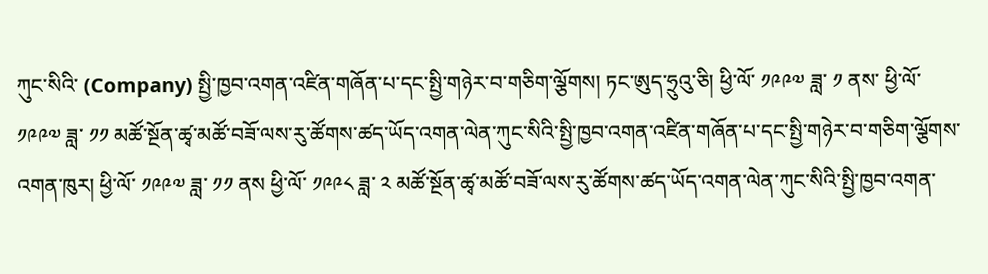ཀུང་སིའི་ (Company) སྤྱི་ཁྱབ་འགན་འཛིན་གཞོན་པ་དང་སྤྱི་གཉེར་བ་གཅིག་ལྕོགས། ཏང་ཨུད་ཧྲུའུ་ཅི། ཕྱི་ལོ་ ༡༩༩༧ ཟླ་ ༡ ནས་ ཕྱི་ལོ་ ༡༩༩༧ ཟླ་ ༡༡ མཚོ་སྔོན་ཚྭ་མཚོ་བཟོ་ལས་རུ་ཚོགས་ཚད་ཡོད་འགན་ལེན་ཀུང་སིའི་སྤྱི་ཁྱབ་འགན་འཛིན་གཞོན་པ་དང་སྤྱི་གཉེར་བ་གཅིག་ལྕོགས་འགན་ཁུར། ཕྱི་ལོ་ ༡༩༩༧ ཟླ་ ༡༡ ནས ཕྱི་ལོ་ ༡༩༩༨ ཟླ་ ༢ མཚོ་སྔོན་ཚྭ་མཚོ་བཟོ་ལས་རུ་ཚོགས་ཚད་ཡོད་འགན་ལེན་ཀུང་སིའི་སྤྱི་ཁྱབ་འགན་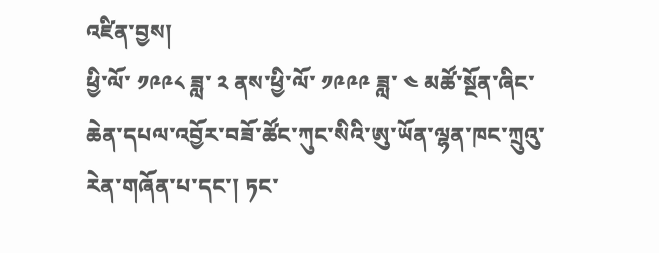འཛིན་བྱས།
ཕྱི་ལོ་ ༡༩༩༨ ཟླ་ ༢ ནས་ཕྱི་ལོ་ ༡༩༩༩ ཟླ་ ༤ མཚོ་སྔོན་ཞིང་ཆེན་དཔལ་འབྱོར་བཟོ་ཚོང་ཀུང་སིའི་ཨུ་ཡོན་ལྷན་ཁང་ཀྲུའུ་རེན་གཞོན་པ་དང་། ཏང་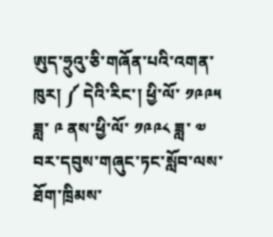ཨུད་ཧྲུའུ་ཅི་གཞོན་པའི་འགན་ཁུར། ༼ དེའི་རིང་། ཕྱི་ལོ་ ༡༩༩༥ ཟླ་ ༩ ནས་ཕྱི་ལོ་ ༡༩༩༨ ཟླ་ ༧ བར་དབུས་གཞུང་ཏང་སློབ་ལས་ཐོག་ཁྲིམས་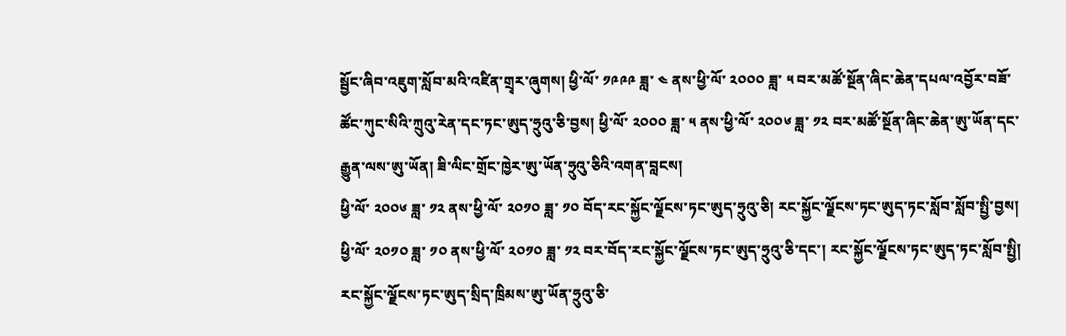སྦྱོང་ཞིབ་འཇུག་སློབ་མའི་འཛིན་གྲྭར་ཞུགས། ཕྱི་ལོ་ ༡༩༩༩ ཟླ་ ༤ ནས་ཕྱི་ལོ་ ༢༠༠༠ ཟླ་ ༥ བར་མཚོ་སྔོན་ཞིང་ཆེན་དཔལ་འབྱོར་བཟོ་ཚོང་ཀུང་སིའི་ཀྲུའུ་རེན་དང་ཏང་ཨུད་ཧྲུའུ་ཅི་བྱས། ཕྱི་ལོ་ ༢༠༠༠ ཟླ་ ༥ ནས་ཕྱི་ལོ་ ༢༠༠༦ ཟླ་ ༡༢ བར་མཚོ་སྔོན་ཞིང་ཆེན་ཨུ་ཡོན་དང་རྒྱུན་ལས་ཨུ་ཡོན། ཟི་ལིང་གྲོང་ཁྱེར་ཨུ་ཡོན་ཧྲུའུ་ཅིའི་འགན་བླངས།
ཕྱི་ལོ་ ༢༠༠༦ ཟླ་ ༡༢ ནས་ཕྱི་ལོ་ ༢༠༡༠ ཟླ་ ༡༠ བོད་རང་སྐྱོང་ལྗོངས་ཏང་ཨུད་ཧྲུའུ་ཅི། རང་སྐྱོང་ལྗོངས་ཏང་ཨུད་ཏང་སློབ་སློབ་སྤྱི་བྱས། ཕྱི་ལོ་ ༢༠༡༠ ཟླ་ ༡༠ ནས་ཕྱི་ལོ་ ༢༠༡༠ ཟླ་ ༡༢ བར་བོད་རང་སྐྱོང་ལྗོངས་ཏང་ཨུད་ཧྲུའུ་ཅི་དང་། རང་སྐྱོང་ལྗོངས་ཏང་ཨུད་ཏང་སློབ་སྤྱི། རང་སྐྱོང་ལྗོངས་ཏང་ཨུད་སྲིད་ཁྲིམས་ཨུ་ཡོན་ཧྲུའུ་ཅི་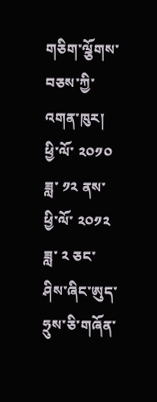གཅིག་ལྕོགས་བཅས་ཀྱི་འགན་ཁུར། ཕྱི་ལོ་ ༢༠༡༠ ཟླ་ ༡༢ ནས་ཕྱི་ལོ་ ༢༠༡༢ ཟླ་ ༢ ཅང་ཤིས་ཞིང་ཨུད་ཧྲུས་ཅི་གཞོན་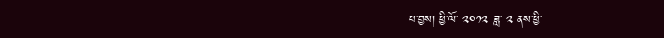པ་བྱས། ཕྱི་ལོ་ ༢༠༡༢ ཟླ་ ༢ ནས་ཕྱི་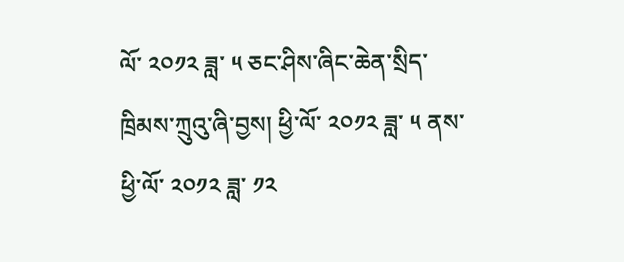ལོ་ ༢༠༡༢ ཟླ་ ༥ ཅང་ཤིས་ཞིང་ཆེན་སྲིད་ཁྲིམས་ཀྲུའུ་ཞི་བྱས། ཕྱི་ལོ་ ༢༠༡༢ ཟླ་ ༥ ནས་ཕྱི་ལོ་ ༢༠༡༢ ཟླ་ ༡༢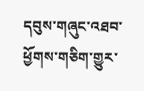དབུས་གཞུང་འཐབ་ཕྱོགས་གཅིག་གྱུར་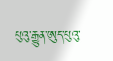པུའུ་རྒྱུན་ཨུད་པུའུ་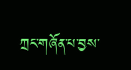ཀྲང་གཞོན་པ་བྱས་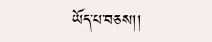ཡོད་པ་བཅས།།